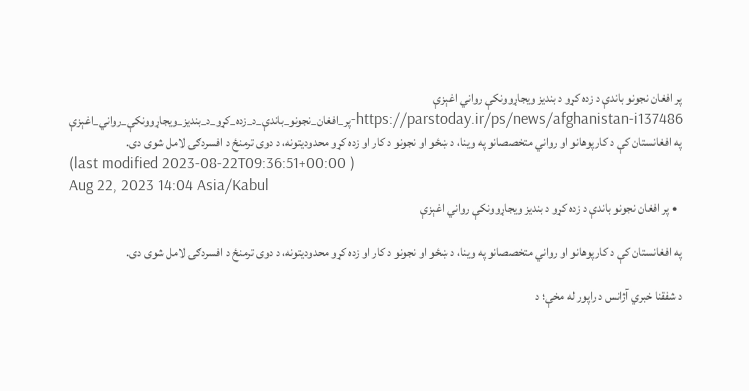پر افغان نجونو باندې د زده کړو د بندیز ویجاړوونکې رواني اغېزې
https://parstoday.ir/ps/news/afghanistan-i137486-پر_افغان_نجونو_باندې_د_زده_کړو_د_بندیز_ویجاړوونکې_رواني_اغېزې
په افغانستان کې د کارپوهانو او رواني متخصصانو په وینا، د ښځو او نجونو د کار او زده کړو محدودیتونه، د دوی ترمنځ د افسردګۍ لامل شوی دی.
(last modified 2023-08-22T09:36:51+00:00 )
Aug 22, 2023 14:04 Asia/Kabul
  • پر افغان نجونو باندې د زده کړو د بندیز ویجاړوونکې رواني اغېزې

په افغانستان کې د کارپوهانو او رواني متخصصانو په وینا، د ښځو او نجونو د کار او زده کړو محدودیتونه، د دوی ترمنځ د افسردګۍ لامل شوی دی.

د شفقنا خبري آژانس د راپور له مخې؛ د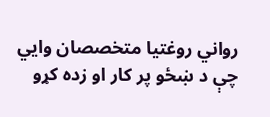رواني روغتیا متخصصان وايي چې د ښځو پر کار او زده کړو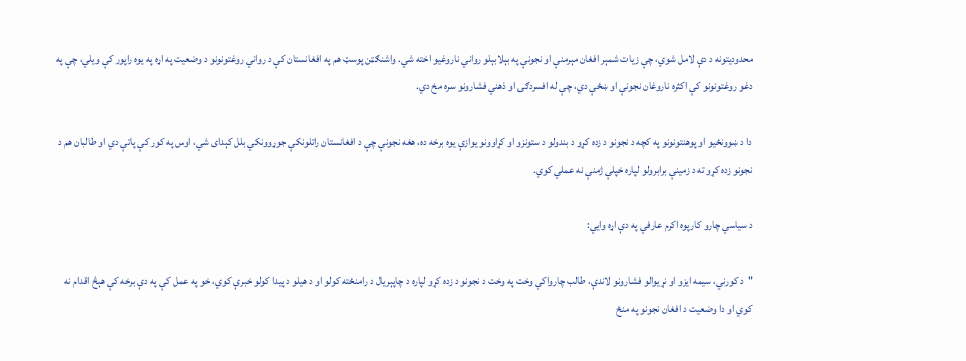محدودیتونه د دې لامل شوي، چې زیات شمېر افغان مېرمنې او نجونې په بېلابېلو رواني ناروغیو اخته شي. واشنګټن پوسټ هم په افغانستان کې د رواني روغتونونو د وضعیت په اړه په یوه راپور کې ویلي، چې په دغو روغتونونو کې اکثره ناروغان نجونې او ښځې دي، چې له افسردګۍ او ذهني فشارونو سره مخ دي.

دا د ښوونځيو او پوهنتونونو په کچه د نجونو د زده کړو د بندولو د ستونزو او کړاوونو یوازې یوه برخه ده، هغه نجونې چې د افغانستان راتلونکې جوړوونکي بلل کېدای شي، اوس په کور کې پاتې دي او طالبان هم د نجونو زده کړو ته د زمینې برابرولو لپاره خپلې ژمنې نه عملي کوي.

د سیاسي چارو کارپوه اکرم عارفي په دې اړه وايي:

"د کورني، سیمه ایزو او نړیوالو فشارونو لاندې، طالب چارواکي وخت په وخت د نجونو د زده کړو لپاره د چاپېریال د رامنځته کولو او د هیلو د پیدا کولو خبرې کوي، خو په عمل کې په دې برخه کې هېڅ اقدام نه کوي او دا وضعیت د افغان نجونو په منځ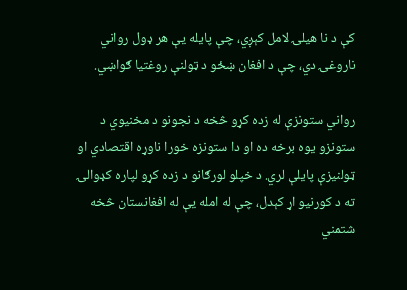کې د نا هیلۍ لامل کېږي، چې پایله یې هر ډول رواني ناروغۍ دي، چې د افغان ښځو د ټولنې روغتیا ګواښي.

رواني ستونزې له زده کړو څخه د نجونو د مخنیوي د ستونزو یوه برخه ده او دا ستونزه خورا ناوړه اقتصادي او ټولنیزې پایلې لري. د خپلو لورګانو د زده کړو لپاره کډوالۍ ته د کورنیو اړ کېدل، چې له امله یې له افغانستان څخه شتمني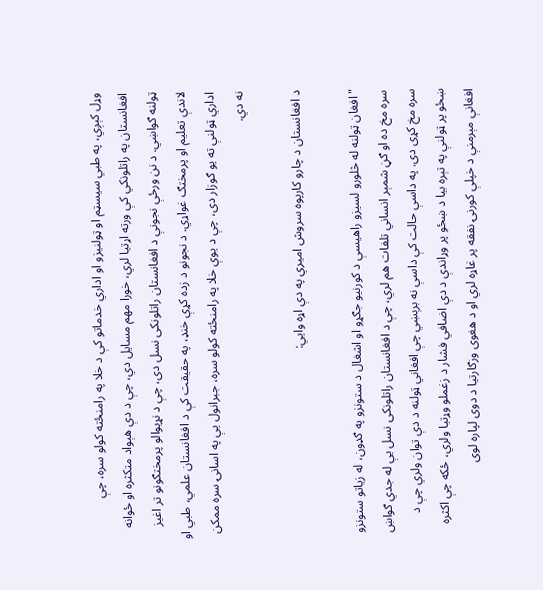وړل کېږي، په طبي سیسټم او ټولنیزو او اداري خدماتو کې د خلا په رامنځته کولو سره، چې افغانستان په راتلونکي کې ورته اړتیا لري، خورا مهم مسایل دي، چې د دې هېواد متکثره او ځوانه ټولنه ګواښي. د نن ورځې نجونې د افغانستان راتلونکی نسل دی، چې د نړیوالو پرمختګونو تر اغیز لاندې تعلیم او پرمختګ غواړي. د نجونو د زده کړې خنډ، په حقیقت کې د افغانستان علمي، طبي او اداري ټولنې ته یو ګوزار دی، چې د یوې خلا په رامنځته کولو سره، جبرانول یې په اسانۍ سره ممکن نه دي.

د افغانستان د چارو کارپوه سروش امیري په دې اړه وايي:

"افغان ټولنه له څلورو لسیزو راهیسې د کورنیو جګړو او اشغال د ستونزو په ګډون، له زیاتو ستونزو سره مخ ده او ګڼ شمېر انساني تلفات هم لري، چې د افغانستان راتلونکی نسل یې له جدي ګواښ سره مخ کړی دی. په داسې حالت کې داسې نه برېښي چې افغاني ټولنه د دې توان ولري چې د ښځو پر ټولنې په تېره بيا د ښځو پر وړاندې د دې اضافي فشار د زغملو وړتيا ولري، ځکه چې اکثره افغانې مېرمنې د خپلې کورنۍ نفقه پر غاړه لري او د هغوی وزګارتيا د دوی لپاره لوى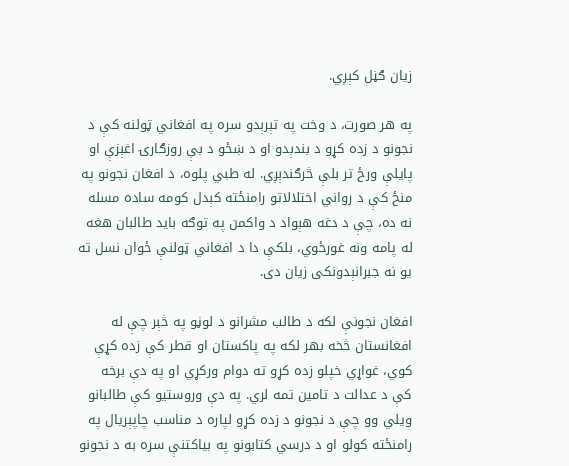زيان ګڼل کېږي.

په هر صورت، د وخت په تېرېدو سره په افغاني ټولنه کې د نجونو د زده کړو د بندېدو او د ښځو د بې روزګارۍ اغېزې او پايلې ورځ تر بلې څرګندېږي. له طبي پلوه، د افغان نجونو په منځ کې د رواني اختلالاتو رامنځته کېدل کومه ساده مسله نه ده، چې د دغه هېواد د واکمن په توګه باید طالبان هغه له پامه ونه غورځوي، بلکې دا د افغاني ټولنې ځوان نسل ته يو نه جبرانېدونکى زيان دى.

افغان نجونې لکه د طالب مشرانو د لوڼو په څېر چې له افغانستان څخه بهر لکه په پاکستان او قطر کې زده کړې کوي، غواړي خپلو زده کړو ته دوام ورکړي او په دې برخه کې د عدالت د تامین تمه لري. په دې وروستیو کې طالبانو ویلي وو چې د نجونو د زده کړو لپاره د مناسب چاپېریال په رامنځته کولو او د درسي کتابونو په بیاکتنې سره به د نجونو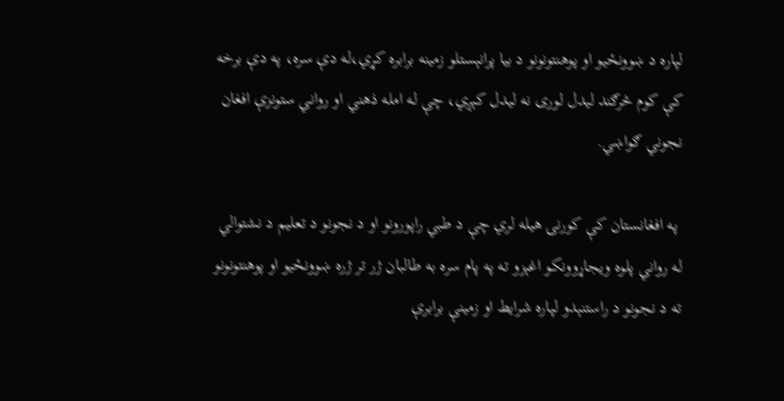لپاره د ښوونځیو او پوهنتونونو د بیا پرانېستلو زمینه برابره کړي،له دې سره، په دې برخه کې کوم څرګند لیدل لوری نه لیدل کېږي، چې له امله ذهني او رواني ستونزې افغان نجوني ګواښي.

 په افغانستان کې کورنۍ هیله لري چې د طبي راپورونو او د نجونو د تعلیم د نشتوالي له رواني پلوه ویجاړوونکو اغېزو ته په پام سره به طالبان ژر تر ژره ښوونځیو او پوهنتونونو ته د نجونو د راستنېدو لپاره شرایط او زمینې برابرې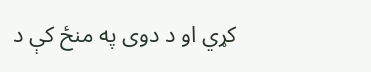کړي او د دوی په منځ کې د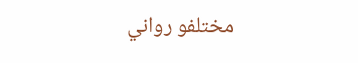مختلفو رواني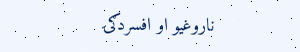ناروغیو او افسردګۍ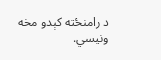د رامنځته کېدو مخه ونیسي.